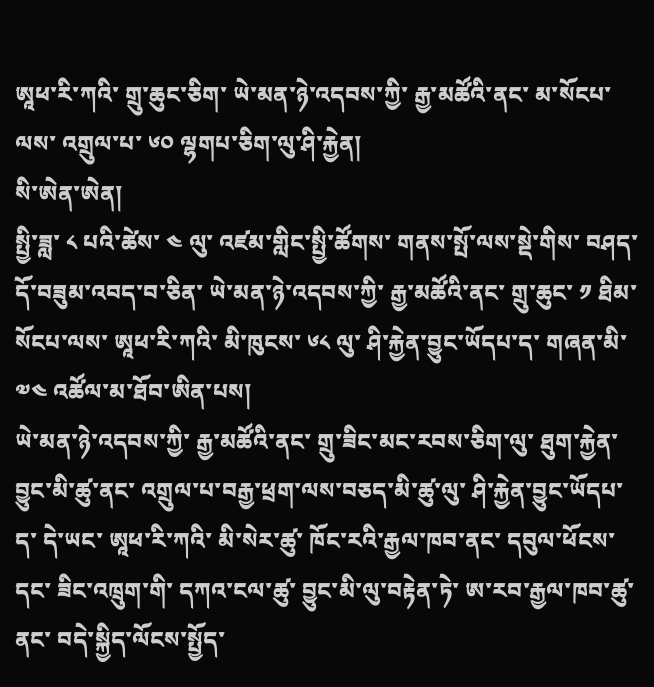ཨཱཕ་རི་ཀའི་ གྲུ་ཆུང་ཅིག་ ཡེ་མན་ཉེ་འདབས་ཀྱི་ རྒྱ་མཚོའི་ནང་ མ་སོངཔ་ལས་ འགྲུལ་པ་ ༦༠ ལྷགཔ་ཅིག་ལུ་ཤི་རྐྱེན།
སི་ཨེན་ཨེན།
སྤྱི་ཟླ་ ༨ པའི་ཚེས་ ༤ ལུ་ འཛམ་གླིང་སྤྱི་ཚོགས་ གནས་སྤོ་ལས་སྡེ་གིས་ བཤད་དོ་བཟུམ་འབད་བ་ཅིན་ ཡེ་མན་ཉེ་འདབས་ཀྱི་ རྒྱ་མཚོའི་ནང་ གྲུ་ཆུང་ ༡ ཐིམ་སོངཔ་ལས་ ཨཱཕ་རི་ཀའི་ མི་ཁུངས་ ༦༨ ལུ་ ཤི་རྐྱེན་བྱུང་ཡོདཔ་ད་ གཞན་མི་ ༧༤ འཚོལ་མ་ཐོབ་ཨིན་པས།
ཡེ་མན་ཉེ་འདབས་ཀྱི་ རྒྱ་མཚོའི་ནང་ གྲུ་ཟིང་མང་རབས་ཅིག་ལུ་ ཐུག་རྐྱེན་བྱུང་མི་ཚུ་ནང་ འགྲུལ་པ་བརྒྱ་ཕྲག་ལས་བཅད་མི་ཚུ་ལུ་ ཤི་རྐྱེན་བྱུང་ཡོདཔ་ད་ དེ་ཡང་ ཨཱཕ་རི་ཀའི་ མི་སེར་ཚུ་ ཁོང་རའི་རྒྱལ་ཁབ་ནང་ དབུལ་ཕོངས་དང་ ཟིང་འཁྲུག་གི་ དཀའ་ངལ་ཚུ་ བྱུང་མི་ལུ་བརྟེན་ཏེ་ ཨ་རབ་རྒྱལ་ཁབ་ཚུ་ནང་ བདེ་སྐྱིད་ལོངས་སྤྱོད་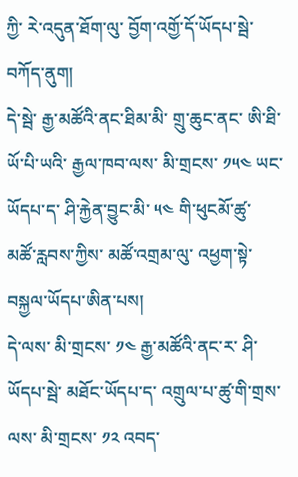ཀྱི་ རེ་འདུན་ཐོག་ལུ་ བྱོག་འགྱོ་དོ་ཡོདཔ་སྦེ་བཀོད་ནུག།
དེ་སྦེ་ རྒྱ་མཚོའི་ནང་ཐིམ་མི་ གྲུ་ཆུང་ནང་ ཨི་ཐི་ཡོ་པི་ཡའི་ རྒྱལ་ཁབ་ལས་ མི་གྲངས་ ༡༥༤ ཡང་ཡོདཔ་ད་ ཤི་རྐྱེན་བྱུང་མི་ ༥༤ གི་ཕུངམོ་ཚུ་ མཚོ་རླབས་ཀྱིས་ མཚོ་འགྲམ་ལུ་ འཕྱག་སྟེ་བསྐྱལ་ཡོདཔ་ཨིན་པས།
དེ་ལས་ མི་གྲངས་ ༡༤ རྒྱ་མཚོའི་ནང་ར་ ཤི་ཡོདཔ་སྦེ་ མཐོང་ཡོདཔ་ད་ འགྲུལ་པ་ཚུ་གི་གྲས་ལས་ མི་གྲངས་ ༡༢ འབད་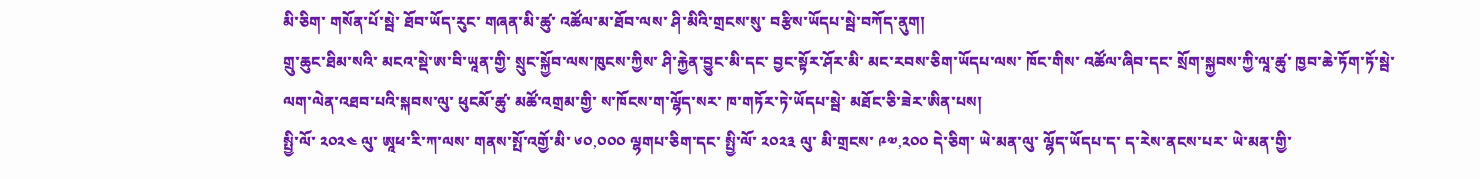མི་ཅིག་ གསོན་པོ་སྦེ་ ཐོབ་ཡོད་རུང་ གཞན་མི་ཚུ་ འཚོལ་མ་ཐོབ་ལས་ ཤི་མིའི་གྲངས་སུ་ བརྩིས་ཡོདཔ་སྦེ་བཀོད་ནུག།
གྲུ་ཆུང་ཐིམ་སའི་ མངའ་སྡེ་ཨ་བི་ཡཱན་གྱི་ སྲུང་སྐྱོབ་ལས་ཁུངས་ཀྱིས་ ཤི་རྐྱེན་བྱུང་མི་དང་ བྱང་སྟོར་ཤོར་མི་ མང་རབས་ཅིག་ཡོདཔ་ལས་ ཁོང་གིས་ འཚོལ་ཞིབ་དང་ སྲོག་སྐྱབས་ཀྱི་ལཱ་ཚུ་ ཁྱབ་ཆེ་ཏོག་ཏོ་སྦེ་ ལག་ལེན་འཐབ་པའི་སྐབས་ལུ་ ཕུངམོ་ཚུ་ མཚོ་འགྲམ་གྱི་ ས་ཁོངས་ག་ལྷོད་སར་ ཁ་གཏོར་ཏེ་ཡོདཔ་སྦེ་ མཐོང་ཅི་ཟེར་ཨིན་པས།
སྤྱི་ལོ་ ༢༠༢༤ ལུ་ ཨཱཕ་རི་ཀ་ལས་ གནས་སྤོ་འགྱོ་མི་ ༦༠,༠༠༠ ལྷགཔ་ཅིག་དང་ སྤྱི་ལོ་ ༢༠༢༣ ལུ་ མི་གྲངས་ ༩༧,༢༠༠ དེ་ཅིག་ ཡེ་མན་ལུ་ ལྷོད་ཡོདཔ་ད་ ད་རེས་ནངས་པར་ ཡེ་མན་གྱི་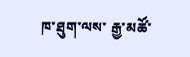ཁ་ཐུག་ལས་ རྒྱ་མཚོ་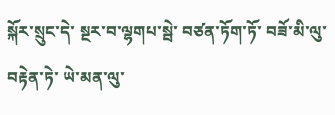སྐོར་སྲུང་དེ་ སྔར་བ་ལྷགཔ་སྦེ་ བཙན་ཏོག་ཏོ་ བཟོ་མི་ལུ་བརྟེན་ཏེ་ ཡེ་མན་ལུ་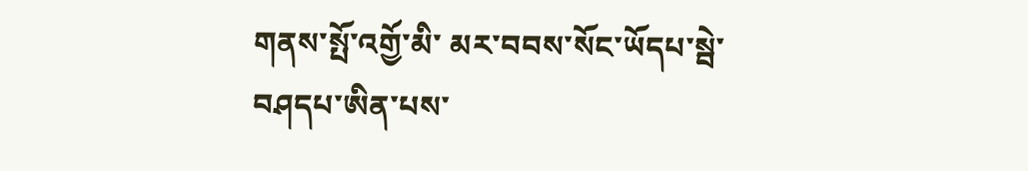གནས་སྤོ་འགྱོ་མི་ མར་བབས་སོང་ཡོདཔ་སྦེ་ བཤདཔ་ཨིན་པས་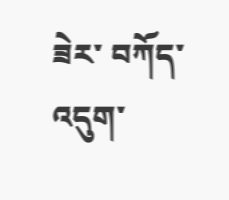ཟེར་ བཀོད་འདུག་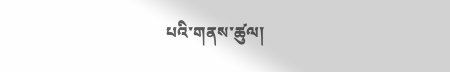པའི་གནས་ཚུལ།